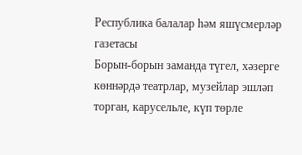Республика балалар һәм яшүсмерләр газетасы
Борын-борын заманда түгел, хәзерге көннәрдә театрлар, музейлар эшләп торган, карусельле, күп төрле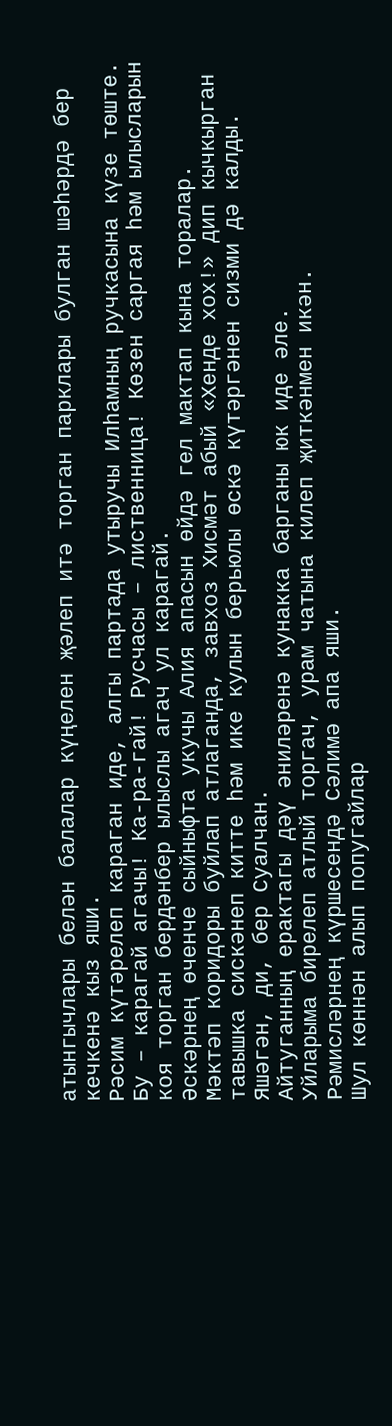атынгычлары белән балалар күңелен җәлеп итә торган парклары булган шәһәрдә бер кечкенә кыз яши.
Рәсим күтәрелеп караган иде, алгы партада утыручы Илһамның ручкасына күзе төште.
Бу – карагай агачы! Ка-ра-гай! Русчасы – лиственница! Көзен саргая һәм ылысларын коя торган бердәнбер ылыслы агач ул карагай.
Әскәрнең өченче сыйныфта укучы Алия апасын өйдә гел мактап кына торалар.
Мәктәп коридоры буйлап атлаганда, завхоз Хисмәт абый «Хенде хох!» дип кычкырган тавышка сискәнеп китте һәм ике кулын берьюлы өскә күтәргәнен сизми дә калды.
Яшәгән, ди, бер Суалчан.
Айтуганның ерактагы дәү әниләренә кунакка барганы юк иде әле.
Уйларыма бирелеп атлый торгач, урам чатына килеп җиткәнмен икән.
Рәмисләрнең күршесендә Сәлимә апа яши.
Шул көннән алып попугайлар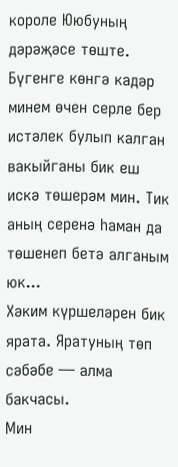короле Ююбуның дәрәҗәсе төште.
Бүгенге көнгә кадәр минем өчен серле бер истәлек булып калган вакыйганы бик еш искә төшерәм мин. Тик аның серенә һаман да төшенеп бетә алганым юк...
Хәким күршеләрен бик ярата. Яратуның төп сәбәбе — алма бакчасы.
Мин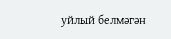уйлый белмәгән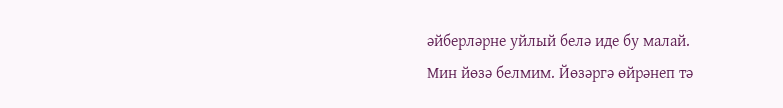әйберләрне уйлый белә иде бу малай.
Мин йөзә белмим. Йөзәргә өйрәнеп тә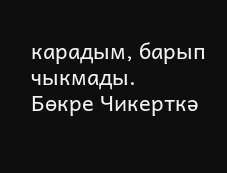карадым, барып чыкмады.
Бөкре Чикерткә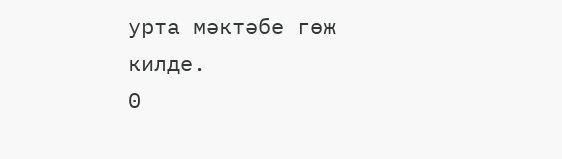урта мәктәбе гөж килде.
0